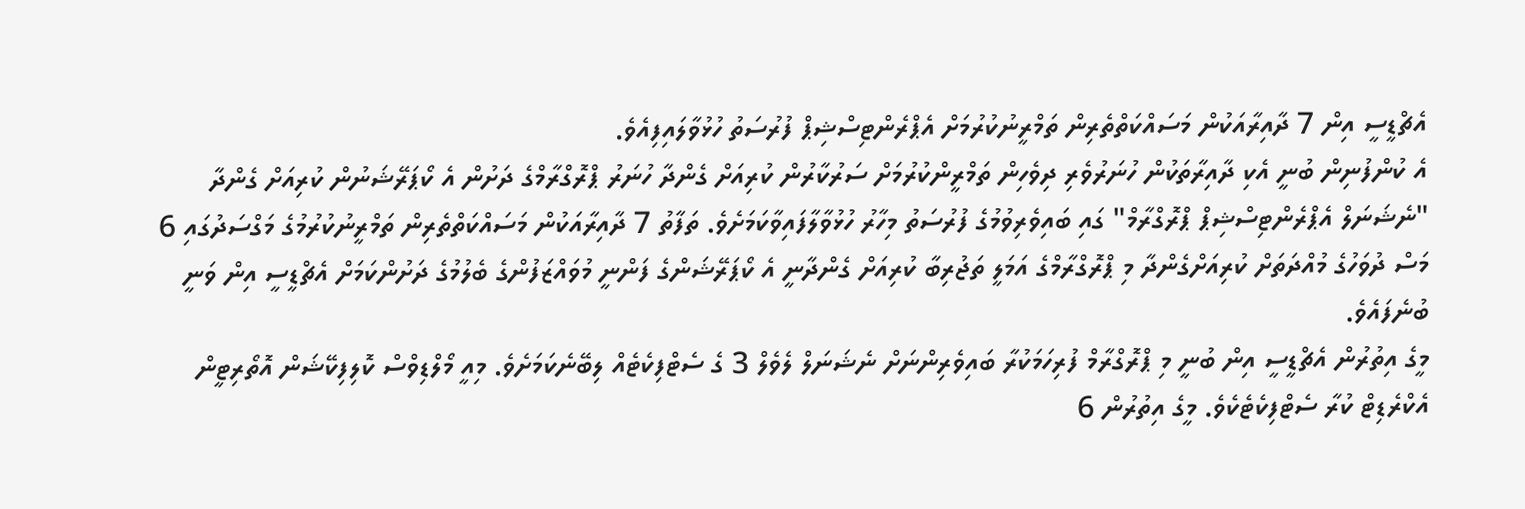އެޗްޑީސީ އިން 7 ދާއިރާއަކުން މަސައްކަތްތެރިން ތަމްރީނުކުރުމަށް އެޕްރެންޓިސްޝިޕް ފުރުސަތު ހުޅުވާލައިފިއެވެ.
އެ ކުންފުނިން ބުނީ އެކި ދާއިރާތަކުން ހުނަރުވެރި ދިވެހިން ތަމްރީންކުރުމަށް ސަރުކާރުން ކުރިއަށް ގެންދާ ހުނަރު ޕްރޮގްރާމްގެ ދަށުން އެ ކޯޕަރޭޝަނުން ކުރިއަށް ގެންދާ "ނެޝަނަލް އެޕްރެންޓިސްޝިޕް ޕްރޮގްރާމް" ގައި ބައިވެރިވުމުގެ ފުރުސަތު މިހާރު ހުޅުވާލާފައިވާކަމަށެވެ. ތަފާތު 7 ދާއިރާއަކުން މަސައްކަތްތެރިން ތަމްރީނުކުރުމުގެ މަގްސަދުގައި 6 މަސް ދުވަހުގެ މުއްދަތަށް ކުރިއަށްގެންދާ މި ޕްރޮގްރާމްގެ އަމަލީ ތަޖުރިބާ ކުރިއަށް ގެންދާނީ އެ ކޯޕަރޭޝަންގެ ފަންނީ މުވައްޒަފުންގެ ބެލުމުގެ ދަށުންކަމަށް އެޗްޑީސީ އިން ވަނީ ބުނެފައެވެ.
މީގެ އިތުރުން އެޗްޑީސީ އިން ބުނީ މި ޕްރޮގްރާމް ފުރިހަމަކުރާ ބައިވެރިންނަށް ނެޝަނަލް ލެވެލް 3 ގެ ސެޓްފިކެޓެއް ލިބޭނެކަމަށެވެ. މިއީ މޯލްޑިވްސް ކޮލިފިކޭޝަން އޮތޯރިޓީން އެކްރެޑިޓް ކުރާ ސެޓްފިކެޓެކެވެ. މީގެ އިތުރުން 6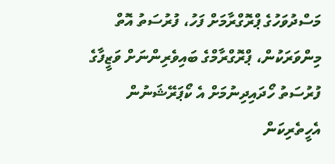މަސްދުވަހުގެ ޕްރޮގްރާމަށް ފަހު، ފުރުސަތު އޮތް މިންވަރަކުން، ޕްރޮގްރާމްގެ ބައިވެރިންނަށް ވަޒީފާގެ ފުރުސަތު ހޯދައިދިނުމަށް އެ ކޯޕަރޭޝަނުން އެހީތެރިކަން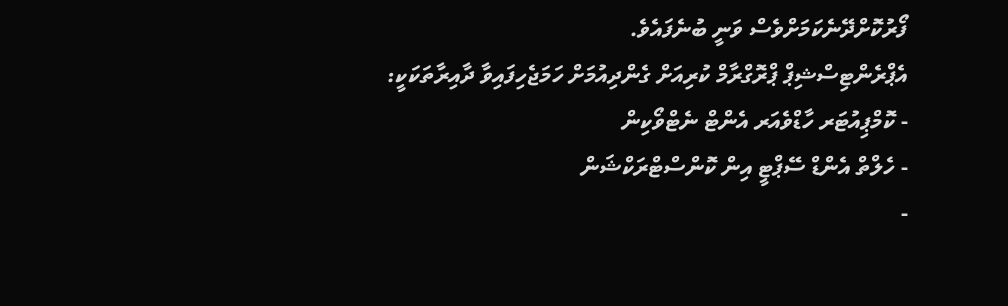ފޯރުކޮށްދޭނެކަމަށްވެސް ވަނީ ބުނެފައެވެ.
އެޕްރެންޓިސްޝިޕް ޕްރޮގްރާމް ކުރިއަށް ގެންދިއުމަށް ހަމަޖެހިފައިވާ ދާއިރާތަކަކީ:
- ކޮމްޕިއުޓަރ ހާޑްވެއަރ އެންޓް ނެޓްވޯކިން
- ހެލްތް އެންޑް ސޭޕްޓީ އިން ކޮންސްޓްރަކްޝަން
-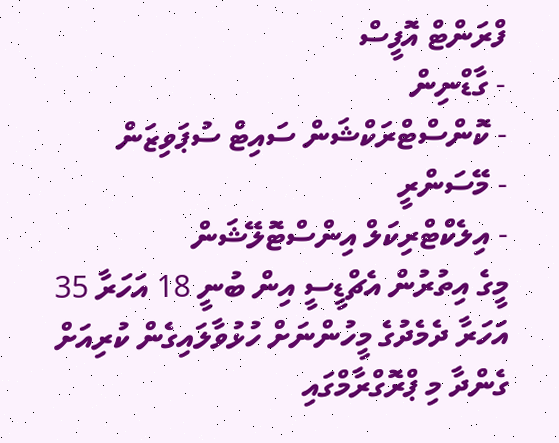ފްރަންޓް އޮފީސް
- ގާޑްނިން
- ކޮންސްޓްރަކްޝަން ސައިޓް ސުޕަވިޒަން
- މޭސަންރީ
- އިލެކްޓްރިކަލް އިންސްޓޮލޭޝަން
މީގެ އިތުރުން އެޗްޑީސީ އިން ބުނީ 18 އަހަރާ 35 އަހަރާ ދެމެދުގެ މީހުންނަށް ހުޅުވާލައިގެން ކުރިއަށް ގެންދާ މި ޕްރޮގްރާމްގައި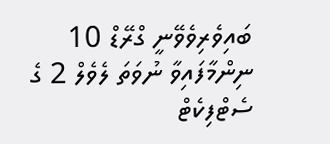ބައިވެރިވެވޭނީ ގްރޭޑް 10 ނިންމާފައިވާ ނުވަތަ ލެވެލް 2 ގެ ސެޓްފިކެޓް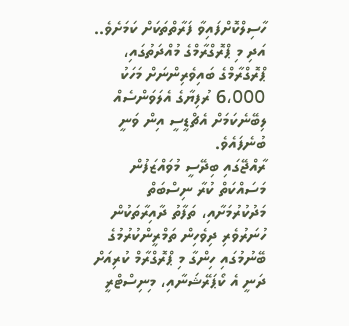ހާސިލްކޮށްފައިވާ ފަރާތްތަކަށް ކަމަށެވެ.. އަދި މި ޕްރޮގްރާމްގެ މުއްދަތުގައި، ޕްރޮގްރާމްގެ ބައިވެރިންނަށް މަހަކު 6،000 ރުފިޔާގެ އެލަވަންސެއް ލިބޭނެކަމަށް އެޗްޑީސީ އިން ވަނީ ބުނެފައެވެ.
ރާއްޖޭގައި ބިދޭސީ މުވައްޒަފުން މަސައްކަތް ކުރާ ނިސްބަތް މަދުކުރުމަށާއި، ތަފާތު ދާއިރާތަކުން ހުނަރުވެރި ދިވެހިން ތަމްރީންކުރުމުގެ ބޭނުމުގައި ހިންގާ މި ޕްރޮގްރާމް ކުރިއަށް ދަނީ އެ ކޯޕަރޭޝަނާއި، މިނިސްޓްރީ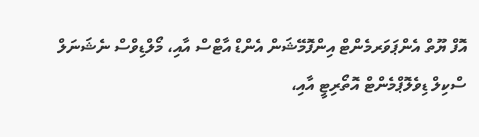އޮފް ޔޫތް އެންޕަވަރމެންޓް އިންފޮމޭޝަން އެންޑް އާޓްސް އާއި، މޯލްޑިވްސް ނެޝަނަލް ސްކިލް ޑިވެލޮޕްމެންޓް އޮތޯރިޓީ އާއި،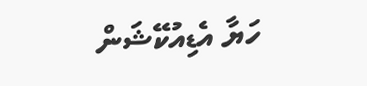ހަޔާ އެޑިއުކޭޝަން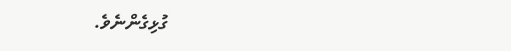ގުޅިގެންނެވެ.